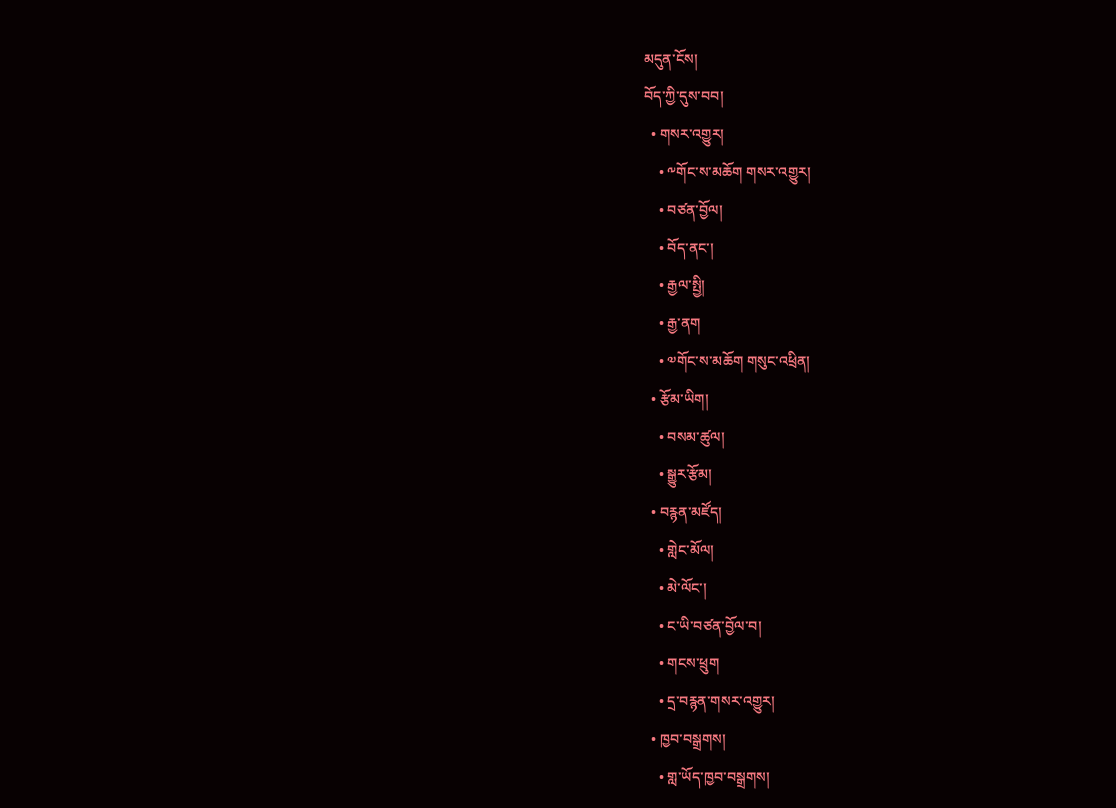མདུན་ངོས།
བོད་ཀྱི་དུས་བབ།
  • གསར་འགྱུར།
    • ༸གོང་ས་མཆོག གསར་འགྱུར།
    • བཙན་བྱོལ།
    • བོད་ནང་།
    • རྒྱལ་སྤྱི།
    • རྒྱ་ནག
    • ༧གོང་ས་མཆོག གསུང་འཕྲིན།
  • རྩོམ་ཡིག།
    • བསམ་ཚུལ།
    • སྒྱུར་རྩོམ།
  • བརྙན་མཛོད།
    • གླེང་མོལ།
    • མེ་ལོང་།
    • ང་ཡི་བཙན་བྱོལ་བ།
    • གངས་ཕྲུག
    • དྲ་བརྙན་གསར་འགྱུར།
  • ཁྱབ་བསྒྲགས།
    • གླ་ཡོད་ཁྱབ་བསྒྲགས།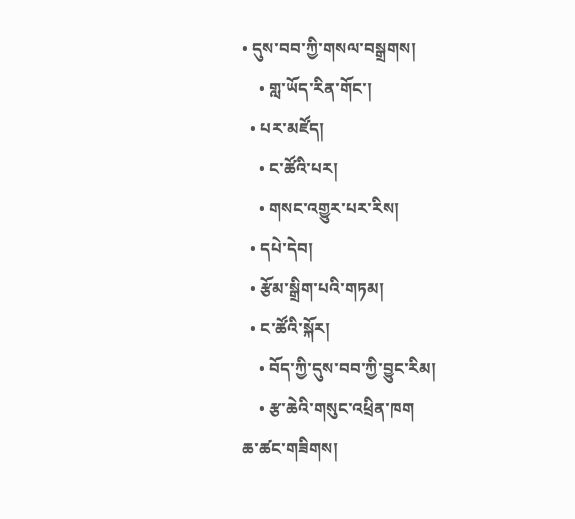• དུས་བབ་ཀྱི་གསལ་བསྒྲགས།
    • གླ་ཡོད་རིན་གོང་།
  • པར་མཛོད།
    • ང་ཚོའི་པར།
    • གསང་འགྱུར་པར་རིས།
  • དཔེ་དེབ།
  • རྩོམ་སྒྲིག་པའི་གཏམ།
  • ང་ཚོའི་སྐོར།
    • བོད་ཀྱི་དུས་བབ་ཀྱི་བྱུང་རིམ།
    • རྩ་ཆེའི་གསུང་འཕྲིན་ཁག
ཆ་ཚང་གཟིགས།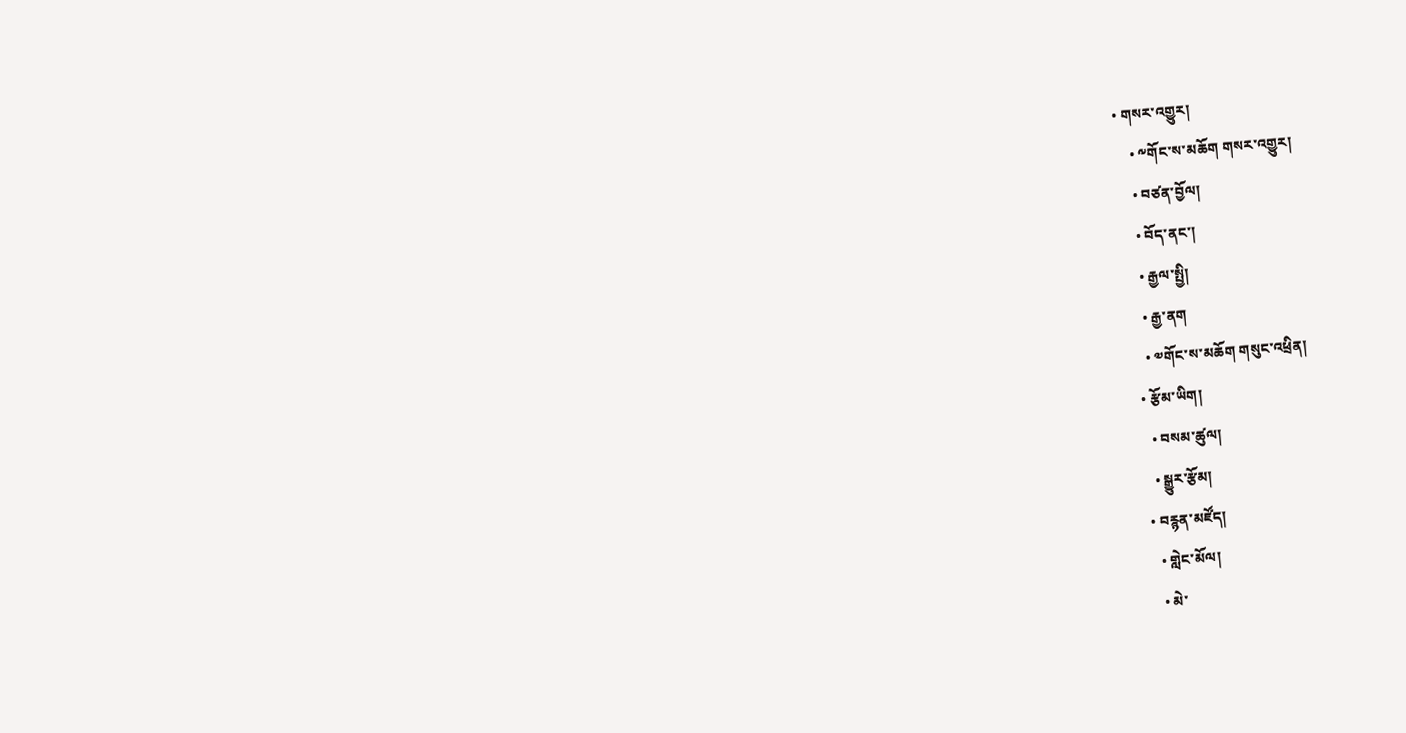• གསར་འགྱུར།
    • ༸གོང་ས་མཆོག གསར་འགྱུར།
    • བཙན་བྱོལ།
    • བོད་ནང་།
    • རྒྱལ་སྤྱི།
    • རྒྱ་ནག
    • ༧གོང་ས་མཆོག གསུང་འཕྲིན།
  • རྩོམ་ཡིག།
    • བསམ་ཚུལ།
    • སྒྱུར་རྩོམ།
  • བརྙན་མཛོད།
    • གླེང་མོལ།
    • མེ་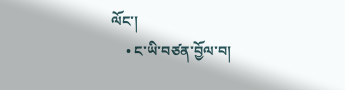ལོང་།
    • ང་ཡི་བཙན་བྱོལ་བ།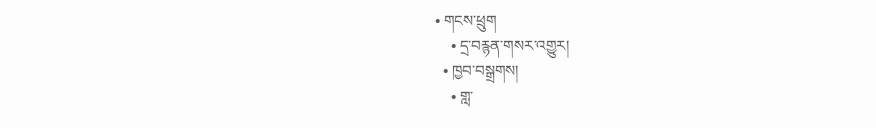• གངས་ཕྲུག
    • དྲ་བརྙན་གསར་འགྱུར།
  • ཁྱབ་བསྒྲགས།
    • གླ་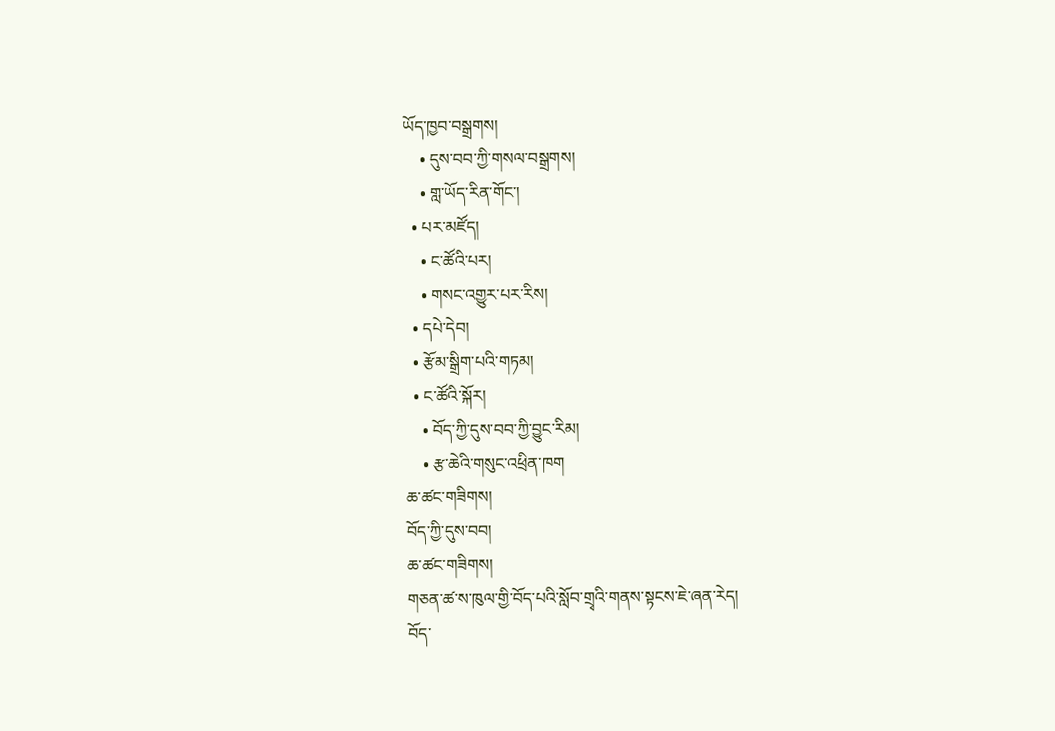ཡོད་ཁྱབ་བསྒྲགས།
    • དུས་བབ་ཀྱི་གསལ་བསྒྲགས།
    • གླ་ཡོད་རིན་གོང་།
  • པར་མཛོད།
    • ང་ཚོའི་པར།
    • གསང་འགྱུར་པར་རིས།
  • དཔེ་དེབ།
  • རྩོམ་སྒྲིག་པའི་གཏམ།
  • ང་ཚོའི་སྐོར།
    • བོད་ཀྱི་དུས་བབ་ཀྱི་བྱུང་རིམ།
    • རྩ་ཆེའི་གསུང་འཕྲིན་ཁག
ཆ་ཚང་གཟིགས།
བོད་ཀྱི་དུས་བབ།
ཆ་ཚང་གཟིགས།
གཅན་ཚ་ས་ཁུལ་གྱི་བོད་པའི་སློབ་གྲྭའི་གནས་སྟངས་ཇེ་ཞན་རེད།
བོད་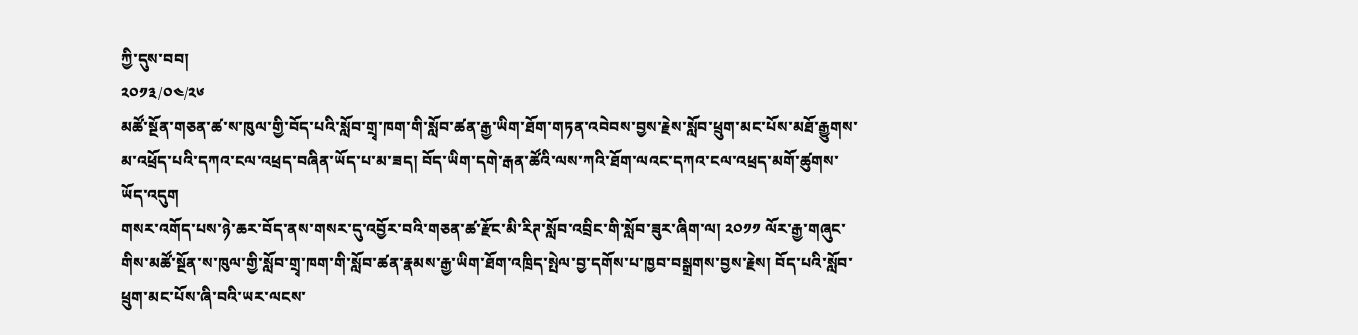ཀྱི་དུས་བབ།
༢༠༡༣/༠༤/༢༦
མཚོ་སྔོན་གཅན་ཚ་ས་ཁུལ་གྱི་བོད་པའི་སློབ་གྲྭ་ཁག་གི་སློབ་ཚན་རྒྱ་ཡིག་ཐོག་གཏན་འབེབས་བྱས་རྗེས་སློབ་ཕྲུག་མང་པོས་མཐོ་རྒྱུགས་མ་འཕྲོད་པའི་དཀའ་ངལ་འཕྲད་བཞིན་ཡོད་པ་མ་ཟད། བོད་ཡིག་དགེ་རྒན་ཚོའི་ལས་ཀའི་ཐོག་ལའང་དཀའ་ངལ་འཕྲད་མགོ་ཚུགས་ཡོད་འདུག
གསར་འགོད་པས་ཉེ་ཆར་བོད་ནས་གསར་དུ་འབྱོར་བའི་གཅན་ཚ་རྫོང་མི་རིཊ་སློབ་འབྲིང་གི་སློབ་ཟུར་ཞིག་ལ། ༢༠༡༡ ལོར་རྒྱ་གཞུང་གིས་མཚོ་སྔོན་ས་ཁུལ་གྱི་སློབ་གྲྭ་ཁག་གི་སློབ་ཚན་རྣམས་རྒྱ་ཡིག་ཐོག་འཁྲིད་སྤེལ་བྱ་དགོས་པ་ཁྱབ་བསྒྲགས་བྱས་རྗེས། བོད་པའི་སློབ་ཕྲུག་མང་པོས་ཞི་བའི་ཡར་ལངས་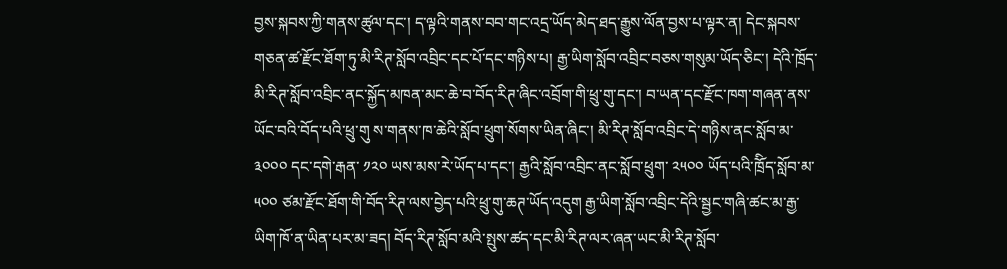བྱས་སྐབས་ཀྱི་གནས་ཚུལ་དང་། ད་ལྟའི་གནས་བབ་གང་འདྲ་ཡོད་མེད་ཐད་རྒྱུས་ལོན་བྱས་པ་ལྟར་ན། དེང་སྐབས་གཅན་ཚ་རྫོང་ཐོག་ཏུ་མི་རིཊ་སློབ་འབྲིང་དང་པོ་དང་གཉིས་པ། རྒྱ་ཡིག་སློབ་འབྲིང་བཅས་གསུམ་ཡོད་ཅིང་། དེའི་ཁྲོད་མི་རིཊ་སློབ་འབྲིང་ནང་སྐྱོད་མཁན་མང་ཆེ་བ་བོད་རིཊ་ཞིང་འབྲོག་གི་ཕྲུ་གུ་དང་། བ་ཡན་དང་རྫོང་ཁག་གཞན་ནས་ཡོང་བའི་བོད་པའི་ཕྲུ་གུ ས་གནས་ཁ་ཆེའི་སློབ་ཕྲུག་སོགས་ཡིན་ཞིང་། མི་རིཊ་སློབ་འབྲིང་དེ་གཉིས་ནང་སློབ་མ་ ༣༠༠༠ དང་དགེ་རྒན་ ༡༢༠ ཡས་མས་རེ་ཡོད་པ་དང་། རྒྱའི་སློབ་འབྲིང་ནང་སློབ་ཕྲུག་ ༢༥༠༠ ཡོད་པའི་ཁྲོིད་སློབ་མ་ ༥༠༠ ཙམ་རྫོང་ཐོག་གི་བོད་རིཊ་ལས་བྱེད་པའི་ཕྲུ་གུ་ཆཊ་ཡོད་འདུག རྒྱ་ཡིག་སློབ་འབྲིང་དེའི་སྦྱང་གཞི་ཚང་མ་རྒྱ་ཡིག་ཁོ་ན་ཡིན་པར་མ་ཟད། བོད་རིཊ་སློབ་མའི་སྤུས་ཚད་དང་མི་རིཊ་ལར་ཞན་ཡང་མི་རིཊ་སློབ་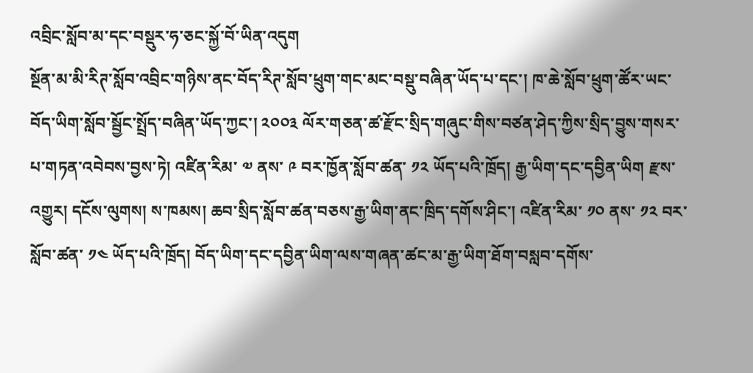འབྲིང་སློབ་མ་དང་བསྡུར་ཧ་ཅང་སྐྱོ་བོ་ཡིན་འདུག
སྔོན་མ་མི་རིཊ་སློབ་འབྲིང་གཉིས་ནང་བོད་རིཊ་སློབ་ཕྲུག་གང་མང་བསྡུ་བཞིན་ཡོད་པ་དང་། ཁ་ཆེ་སློབ་ཕྲུག་ཚོར་ཡང་བོད་ཡིག་སློབ་སྦྱོང་སྤྲོད་བཞིན་ཡོད་ཀྱང་། ༢༠༠༣ ལོར་གཅན་ཚ་རྫོང་སྲིད་གཞུང་གིས་བཙན་ཤེད་ཀྱིས་སྲིད་བྱུས་གསར་པ་གཏན་འབེབས་བྱས་ཏེ། འཛིན་རིམ་ ༧ ནས་ ༩ བར་ཁྱོན་སློབ་ཚན་ ༡༢ ཡོད་པའི་ཁྲོད། རྒྱ་ཡིག་དང་དབྱིན་ཡིག རྫས་འགྱུར། དངོས་ལུགས། ས་ཁམས། ཆབ་སྲིད་སློབ་ཚན་བཅས་རྒྱ་ཡིག་ནང་ཁྲིད་དགོས་ཤིང་། འཛིན་རིམ་ ༡༠ ནས་ ༡༢ བར་སློབ་ཚན་ ༡༤ ཡོད་པའི་ཁྲོད། བོད་ཡིག་དང་དབྱིན་ཡིག་ལས་གཞན་ཚང་མ་རྒྱ་ཡིག་ཐོག་བསླབ་དགོས་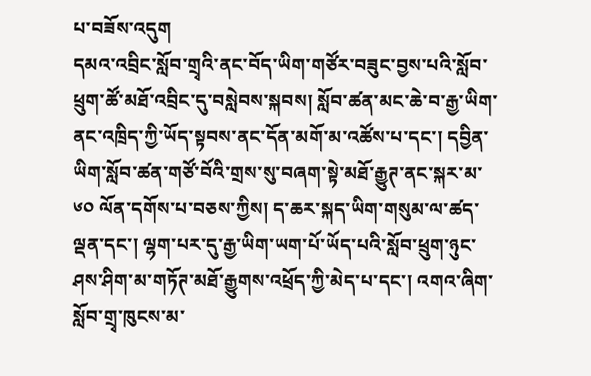པ་བཟོས་འདུག
དམའ་འབྲིང་སློབ་གྲྭའི་ནང་བོད་ཡིག་གཙོར་བཟུང་བྱས་པའི་སློབ་ཕྲུག་ཚོ་མཐོ་འབྲིང་དུ་བསླེབས་སྐབས། སློབ་ཚན་མང་ཆེ་བ་རྒྱ་ཡིག་ནང་འཁྲིད་ཀྱི་ཡོད་སྟབས་ནང་དོན་མགོ་མ་འཚོས་པ་དང་། དབྱིན་ཡིག་སློབ་ཚན་གཙོ་བོའི་གྲས་སུ་བཞག་སྟེ་མཐོ་རྒྱུཊ་ནང་སྐར་མ་ ༦༠ ལོན་དགོས་པ་བཅས་ཀྱིས། ད་ཆར་སྐད་ཡིག་གསུམ་ལ་ཚད་ལྡན་དང་། ལྷག་པར་དུ་རྒྱ་ཡིག་ཡག་པོ་ཡོད་པའི་སློབ་ཕྲུག་ཉུང་ཤས་ཤིག་མ་གཏོཊ་མཐོ་རྒྱུགས་འཕྲོད་ཀྱི་མེད་པ་དང་། འགའ་ཞིག་སློབ་གྲྭ་ཁུངས་མ་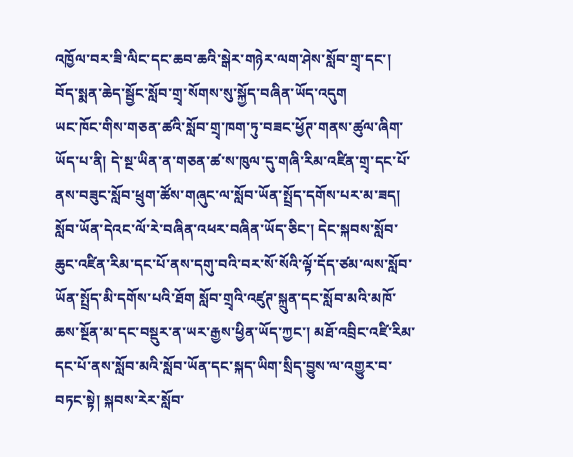འཁྱོལ་བར་ཟི་ལིང་དང་ཆབ་ཆའི་སྒེར་གཉེར་ལག་ཤེས་སློབ་གྲྭ་དང་། བོད་སྨན་ཆེད་སྦྱོང་སློབ་གྲྭ་སོགས་སུ་སྐྱོད་བཞིན་ཡོད་འདུག
ཡང་ཁོང་གིས་གཅན་ཚའི་སློབ་གྲྭ་ཁག་ཏུ་བཟང་ཕྱོཊ་གནས་ཚུལ་ཞིག་ཡོད་པ་ནི། དེ་སྔ་ཡིན་ན་གཅན་ཚ་ས་ཁུལ་དུ་གཞི་རིམ་འཛིན་གྲྭ་དང་པོ་ནས་བཟུང་སློབ་ཕྲུག་ཚོས་གཞུང་ལ་སློབ་ཡོན་སྤྲོད་དགོས་པར་མ་ཟད། སློབ་ཡོན་དེའང་ལོ་རེ་བཞིན་འཕར་བཞིན་ཡོད་ཅིང་། དེང་སྐབས་སློབ་ཆུང་འཛིན་རིམ་དང་པོ་ནས་དགུ་བའི་བར་སོ་སོའི་ལྟོ་དོད་ཙམ་ལས་སློབ་ཡོན་སྤྲོད་མི་དགོས་པའི་ཐོག སློབ་གྲྭའི་འཛུཊ་སྐྲུན་དང་སློབ་མའི་མཁོ་ཆས་སྔོན་མ་དང་བསྡུར་ན་ཡར་རྒྱས་ཕྱིན་ཡོད་ཀྱང་། མཐོ་འབྲིང་འཛི་རིམ་དང་པོ་ནས་སློབ་མའི་སློབ་ཡོན་དང་སྐད་ཡིག་སྲིད་བྱུས་ལ་འགྱུར་བ་བཏང་སྟེ། སྐབས་རེར་སློབ་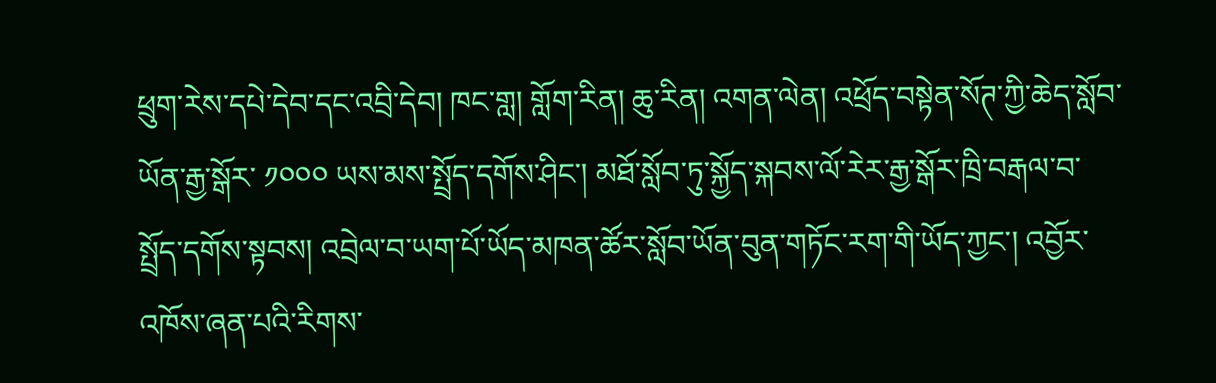ཕྲུག་རེས་དཔེ་དེབ་དང་འབྲི་དེབ། ཁང་གླ། གློག་རིན། ཆུ་རིན། འགན་ལེན། འཕྲོད་བསྟེན་སོཊ་ཀྱི་ཆེད་སློབ་ཡོན་རྒྱ་སྒོར་ ༡༠༠༠ ཡས་མས་སྤྲོད་དགོས་ཤིང་། མཐོ་སློབ་ཏུ་སྐྱོད་སྐབས་ལོ་རེར་རྒྱ་སྒོར་ཁྲི་བརྒལ་བ་སྤྲོད་དགོས་སྟབས། འབྲེལ་བ་ཡག་པོ་ཡོད་མཁན་ཚོར་སློབ་ཡོན་བུན་གཏོང་རག་གི་ཡོད་ཀྱང་། འབྱོར་འཁོས་ཞན་པའི་རིགས་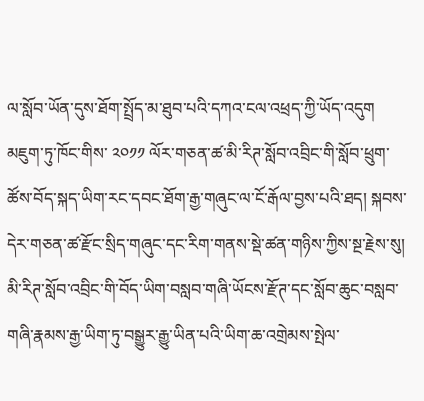ལ་སློབ་ཡོན་དུས་ཐོག་སྤྲོད་མ་ཐུབ་པའི་དཀའ་ངལ་འཕྲད་ཀྱི་ཡོད་འདུག
མཇུག་ཏུ་ཁོང་གིས་ ༢༠༡༡ ལོར་གཅན་ཚ་མི་རིཊ་སློབ་འབྲིང་གི་སློབ་ཕྲུག་ཚོས་བོད་སྐད་ཡིག་རང་དབང་ཐོག་རྒྱ་གཞུང་ལ་ངོ་རྒོལ་བྱས་པའི་ཐད། སྐབས་དེར་གཅན་ཚ་རྫོང་སྲིད་གཞུང་དང་རིག་གནས་སྡེ་ཚན་གཉིས་ཀྱིས་སྔ་རྗེས་སུ། མི་རིཊ་སློབ་འབྲིང་གི་བོད་ཡིག་བསླབ་གཞི་ཡོངས་རྫོཊ་དང་སློབ་ཆུང་བསླབ་གཞི་རྣམས་རྒྱ་ཡིག་ཏུ་བསྒྱུར་རྒྱུ་ཡིན་པའི་ཡིག་ཆ་འགྲེམས་སྤེལ་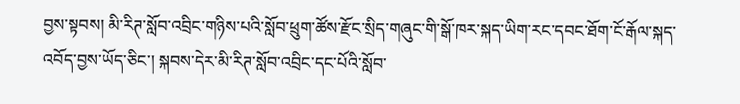བྱས་སྟབས། མི་རིཊ་སློབ་འབྲིང་གཉིས་པའི་སློབ་ཕྲུག་ཚོས་རྫོང་སྲིད་གཞུང་གི་སྒོ་ཁར་སྐད་ཡིག་རང་དབང་ཐོག་ངོ་རྒོལ་སྐད་འབོད་བྱས་ཡོད་ཅིང་། སྐབས་དེར་མི་རིཊ་སློབ་འབྲིང་དང་པོའི་སློབ་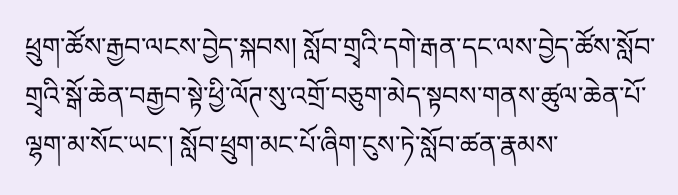ཕྲུག་ཚོས་རྒྱབ་ལངས་བྱེད་སྐབས། སློབ་གྲྭའི་དགེ་རྒན་དང་ལས་བྱེད་ཚོས་སློབ་གྲྭའི་སྒོ་ཆེན་བརྒྱབ་སྟེ་ཕྱི་ལོཊ་སུ་འགྲོ་བཅུག་མེད་སྟབས་གནས་ཚུལ་ཆེན་པོ་ལྷག་མ་སོང་ཡང་། སློབ་ཕྲུག་མང་པོ་ཞིག་ངུས་ཏེ་སློབ་ཚན་རྣམས་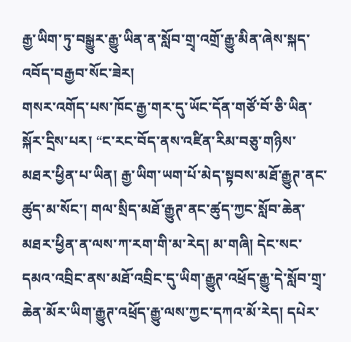རྒྱ་ཡིག་ཏུ་བསྒྱུར་རྒྱུ་ཡིན་ན་སློབ་གྲྭ་འགྲོ་རྒྱུ་མིན་ཞེས་སྐད་འབོད་བརྒྱབ་སོང་ཟེར།
གསར་འགོད་པས་ཁོང་རྒྱ་གར་དུ་ཡོང་དོན་གཙོ་བོ་ཅི་ཡིན་སྐོར་དྲིས་པར། “ང་རང་བོད་ནས་འཛིན་རིམ་བཅུ་གཉིས་མཐར་ཕྱིན་པ་ཡིན། རྒྱ་ཡིག་ཡག་པོ་མེད་སྟབས་མཐོ་རྒྱུཊ་ནང་ཚུད་མ་སོང་། གལ་སྲིད་མཐོ་རྒྱུཊ་ནང་ཚུད་ཀྱང་སློབ་ཆེན་མཐར་ཕྱིན་ན་ལས་ཀ་རག་གི་མ་རེད། མ་གཞི། དེང་སང་དམའ་འབྲིང་ནས་མཐོ་འབྲིང་དུ་ཡིག་རྒྱུཊ་འཕྲོད་རྒྱུ་དེ་སློབ་གྲྭ་ཆེན་མོར་ཡིག་རྒྱུཊ་འཕྲོད་རྒྱུ་ལས་ཀྱང་དཀའ་མོ་རེད། དཔེར་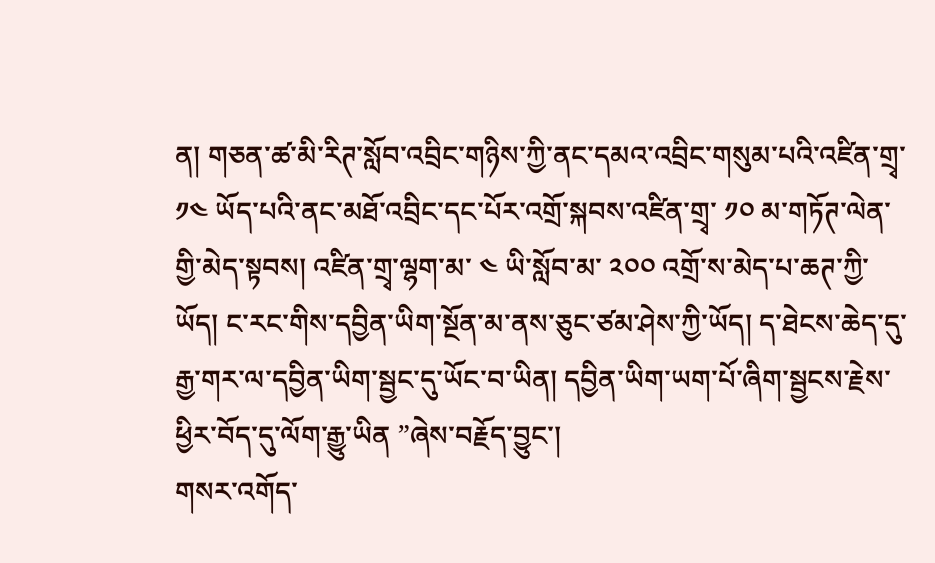ན། གཅན་ཚ་མི་རིཊ་སློབ་འབྲིང་གཉིས་ཀྱི་ནང་དམའ་འབྲིང་གསུམ་པའི་འཛིན་གྲྭ་ ༡༤ ཡོད་པའི་ནང་མཐོ་འབྲིང་དང་པོར་འགྲོ་སྐབས་འཛིན་གྲྭ་ ༡༠ མ་གཏོཊ་ལེན་གྱི་མེད་སྟབས། འཛིན་གྲྭ་ལྷག་མ་ ༤ ཡི་སློབ་མ་ ༢༠༠ འགྲོ་ས་མེད་པ་ཆཊ་ཀྱི་ཡོད། ང་རང་གིས་དབྱིན་ཡིག་སྔོན་མ་ནས་ཅུང་ཙམ་ཤེས་ཀྱི་ཡོད། ད་ཐེངས་ཆེད་དུ་རྒྱ་གར་ལ་དབྱིན་ཡིག་སྦྱང་དུ་ཡོང་བ་ཡིན། དབྱིན་ཡིག་ཡག་པོ་ཞིག་སྦྱངས་རྗེས་ཕྱིར་བོད་དུ་ལོག་རྒྱུ་ཡིན ”ཞེས་བརྗོད་བྱུང་།
གསར་འགོད་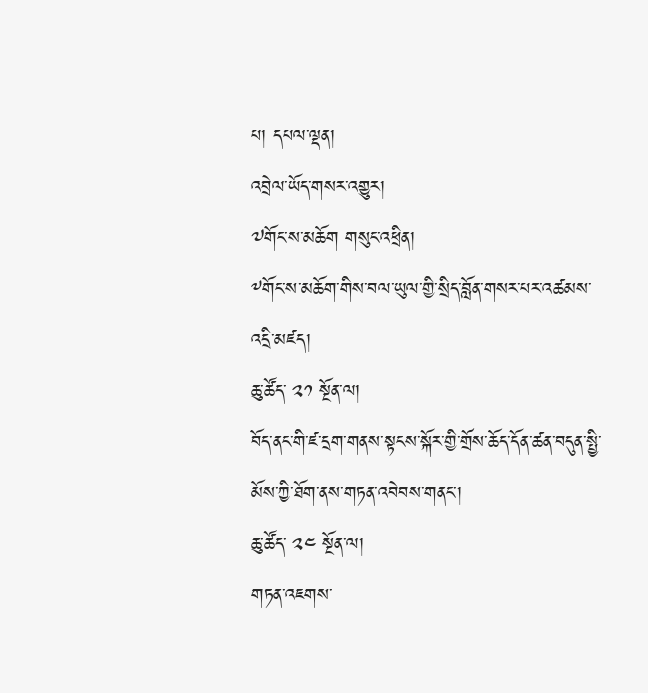པ། དཔལ་ལྡན།
འབྲེལ་ཡོད་གསར་འགྱུར།
༧གོང་ས་མཆོག གསུང་འཕྲིན།
༸གོང་ས་མཆོག་གིས་བལ་ཡུལ་གྱི་སྲིད་བློན་གསར་པར་འཚམས་འདྲི་མཛད།
ཆུ་ཚོད་ ༢༡ སྔོན་ལ།
བོད་ནང་གི་ཛ་དྲག་གནས་སྟངས་སྐོར་གྱི་གྲོས་ཆོད་དོན་ཚན་བདུན་སྤྱི་མོས་ཀྱི་ཐོག་ནས་གཏན་འབེབས་གནང་།
ཆུ་ཚོད་ ༢༤ སྔོན་ལ།
གཏན་འཇགས་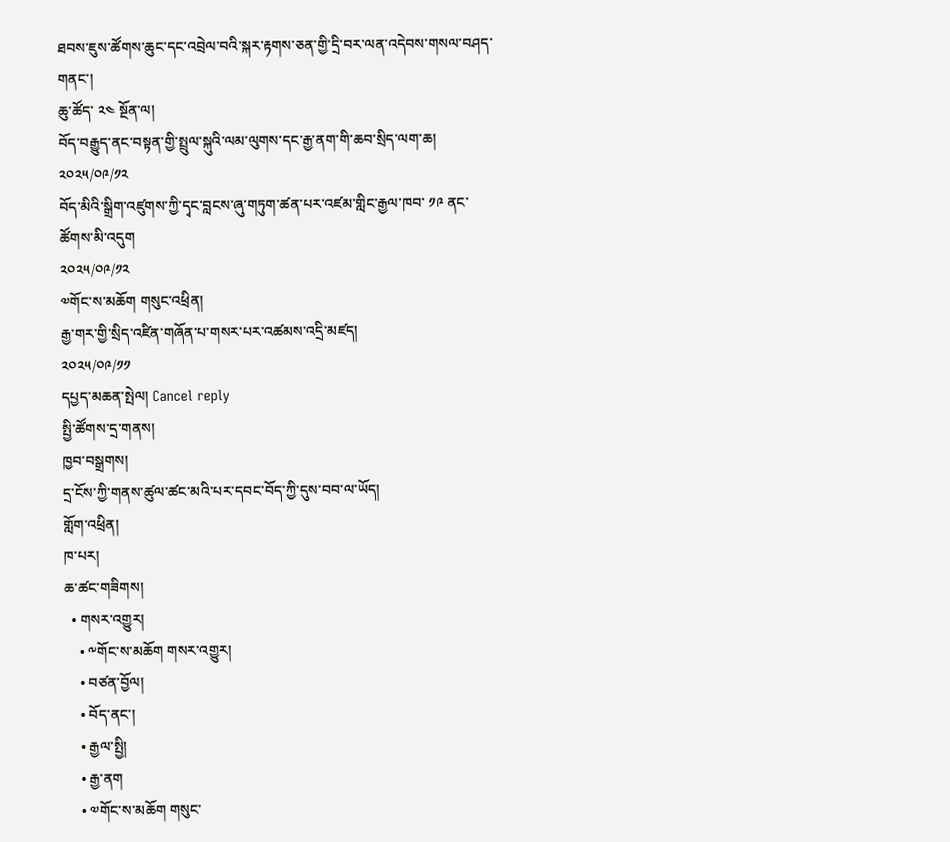ཐབས་ཇུས་ཚོགས་ཆུང་དང་འབྲེལ་བའི་སྐར་རྟགས་ཅན་གྱི་དྲི་བར་ལན་འདེབས་གསལ་བཤད་གནང་།
ཆུ་ཚོད་ ༢༤ སྔོན་ལ།
བོད་བརྒྱུད་ནང་བསྟན་གྱི་སྤྲུལ་སྐུའི་ལམ་ལུགས་དང་རྒྱ་ནག་གི་ཆབ་སྲིད་ལག་ཆ།
༢༠༢༥/༠༩/༡༢
བོད་མིའི་སྒྲིག་འཛུགས་ཀྱི་དྭང་བླངས་ཞུ་གཏུག་ཚན་པར་འཛམ་གླིང་རྒྱལ་ཁབ་ ༡༩ ནང་ཚོགས་མི་འདུག
༢༠༢༥/༠༩/༡༢
༧གོང་ས་མཆོག གསུང་འཕྲིན།
རྒྱ་གར་གྱི་སྲིད་འཛིན་གཞོན་པ་གསར་པར་འཚམས་འདྲི་མཛད།
༢༠༢༥/༠༩/༡༡
དཔྱད་མཆན་སྤེལ། Cancel reply
སྤྱི་ཚོགས་དྲ་གནས།
ཁྱབ་བསྒྲགས།
དྲ་ངོས་ཀྱི་གནས་ཚུལ་ཚང་མའི་པར་དབང་བོད་ཀྱི་དུས་བབ་ལ་ཡོད།
གློག་འཕྲིན།
ཁ་པར།
ཆ་ཚང་གཟིགས།
  • གསར་འགྱུར།
    • ༸གོང་ས་མཆོག གསར་འགྱུར།
    • བཙན་བྱོལ།
    • བོད་ནང་།
    • རྒྱལ་སྤྱི།
    • རྒྱ་ནག
    • ༧གོང་ས་མཆོག གསུང་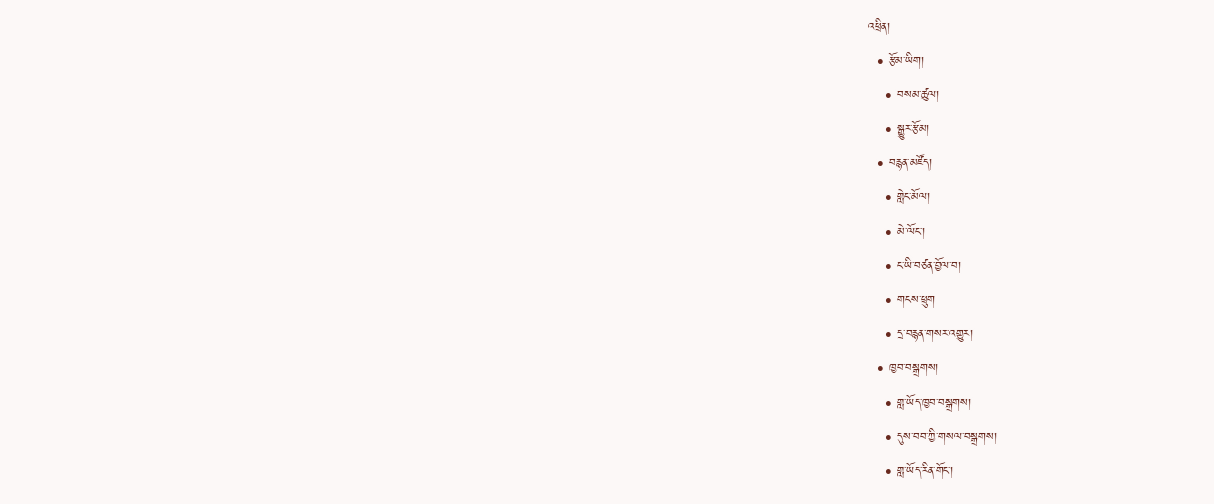འཕྲིན།
  • རྩོམ་ཡིག།
    • བསམ་ཚུལ།
    • སྒྱུར་རྩོམ།
  • བརྙན་མཛོད།
    • གླེང་མོལ།
    • མེ་ལོང་།
    • ང་ཡི་བཙན་བྱོལ་བ།
    • གངས་ཕྲུག
    • དྲ་བརྙན་གསར་འགྱུར།
  • ཁྱབ་བསྒྲགས།
    • གླ་ཡོད་ཁྱབ་བསྒྲགས།
    • དུས་བབ་ཀྱི་གསལ་བསྒྲགས།
    • གླ་ཡོད་རིན་གོང་།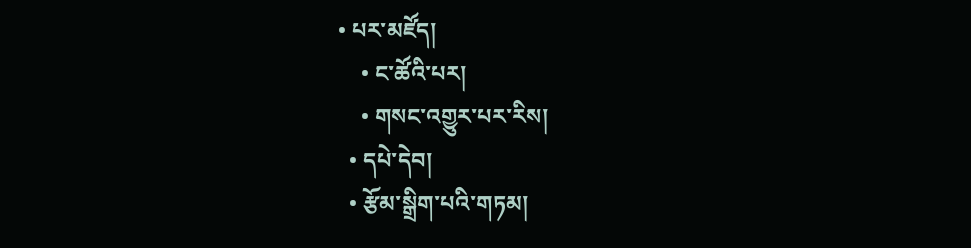• པར་མཛོད།
    • ང་ཚོའི་པར།
    • གསང་འགྱུར་པར་རིས།
  • དཔེ་དེབ།
  • རྩོམ་སྒྲིག་པའི་གཏམ།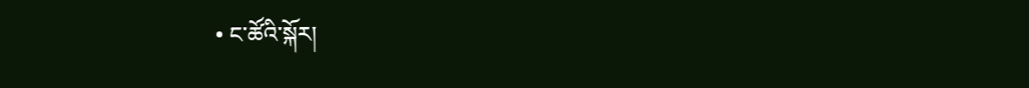• ང་ཚོའི་སྐོར།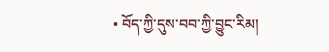• བོད་ཀྱི་དུས་བབ་ཀྱི་བྱུང་རིམ།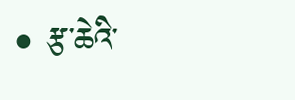• རྩ་ཆེའི་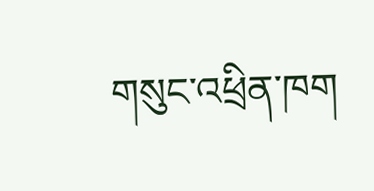གསུང་འཕྲིན་ཁག